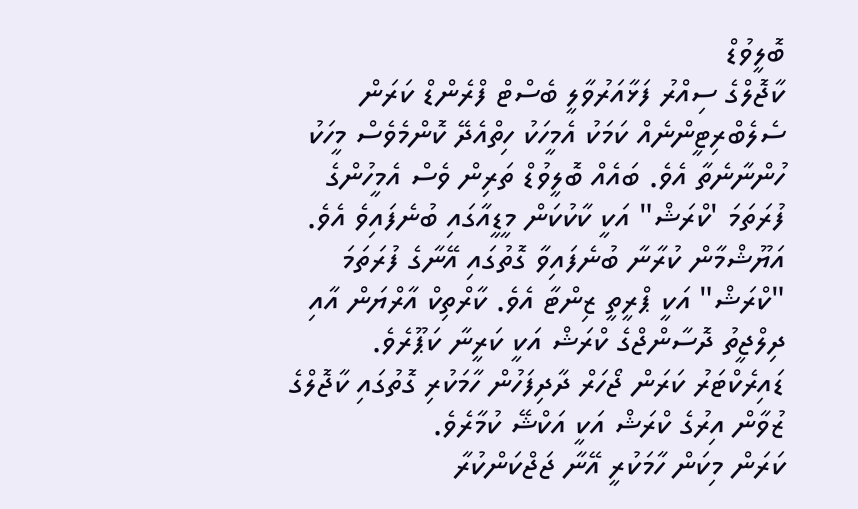ބޮލީވުޑް
ކާޖޮލްގެ ސިއްރު ފަޅާއަރުވާލީ ބެސްޓް ފްރެންޑް ކަރަން
ސެލެބްރިޓީންނެއް ކަމަކު އެމީހަކު ހިތްއެދޭ ކޮންމެވެސް މީހަކު ހުންނާނެތާ އެވެ. ބައެއް ބޮލީވުޑް ތަރިން ވެސް އެމީހުންގެ ފުރަތަމަ 'ކްރަޝް" އަކީ ކާކުކަން މީޑީއާގައި ބުނެފައިވެ އެވެ.
އަޔޫޝްމާން ކުރާނާ ބުނެފައިވާ ގޮތުގައި އޭނާގެ ފުރަތަމަ "ކްރަޝް" އަކީ ޕްރީތީ ޒިންޓާ އެވެ. ކާރްތިކް އާރްޔަން އާއި ދިލްޖީތު ދޮސާންޖްގެ ކްރަޝް އަކީ ކަރީނާ ކަޕޫރެވެ.
ޑައިރެކްޓަރު ކަރަން ޖޯހަރް ދާދިފަހުން ހާމަކުރި ގޮތުގައި ކާޖޮލްގެ ޒުވާން އިރުގެ ކްރަޝް އަކީ އަކްޝޭ ކުމާރެވެ.
ކަރަން މިކަން ހާމަކުރީ އޭނާ ޖަޖްކަންކުރާ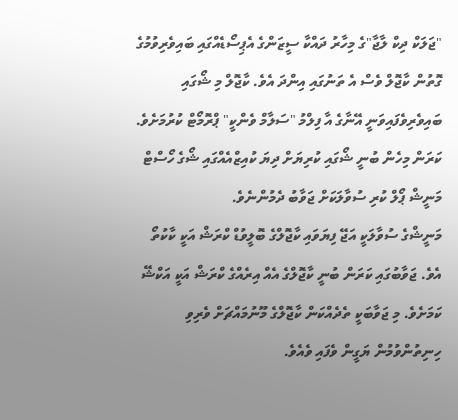"ޖަލަކް ދިކް ލާޖާ"ގެ މިހާރު ދައްކާ ސީޒަންގެ އެޕިސޯޑެއްގައި ބައިވެރިވުމުގެ ގޮތުން ކާޖޮލް ވެސް އެ ތަނުގައި އިންދަ އެވެ. ކާޖޮލް މި ޝޯގައި ބައިވެރިވެފައިވަނީ އޭނާގެ އާ ފިލްމު "ސަލާމް ވެންކީ" ޕްރޮމޯޓް ކުރުމަށެވެ.
ކަރަން މިހެން ބުނީ ޝޯގައި ކުރިޔަށް ދިޔަ ކުއިޒްއެއްގައި ޝޯގެ ހޯސްޓް މަނީޝް ޕޯލް ކުރި ސުވާލަކަށް ޖަވާބު ދެމުންނެވެ.
މަނީޝްގެ ސުވާލަކީ އަޖޭ ފިޔަވައި ކާޖޮލްގެ ބޮލީވުޑް ކްރަޝް އަކީ ކާކުތޯ އެވެ. ޖަވާބުގައި ކަރަން ބުނީ ކާޖޮލްގެ އެއް އިރެއްގެ ކްރަޝް އަކީ އަކްޝޭ ކަމަށެވެ. މި ޖަވާބަކީ ތެދެއްކަން ކާޖޮލްގެ މޫނުމައްޗަށް ވެރިވި ހިނިތުންވުމުން ޔަގީން ވެފައި ވެއެވެ.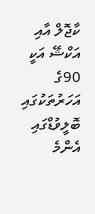ކާޖޮލް އާއި އަކްޝޭ އަކީ 90ގެ އަހަރުތަކުގައި ބޮލީވުޑްގައި އެންމެ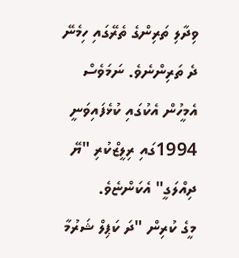ވިދާލި ތަރިންގެ ތެރޭގައި ހިމެނޭ ދެ ތަރިންނެވެ. ނަމަވެސް އެމީހުން އެކުގައި ކުޅެފައިވަނީ 1994ގައި ރިލީޒްކުރި "ޔޭ ދިއްލަގީ" އެކަންޏެވެ.
މީގެ ކުރިން "ދަ ކަޕިލް ޝަރުމާ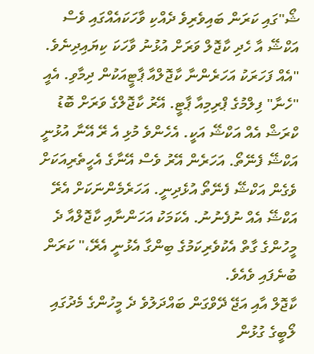ޝޯ"ގައި ކަރަން ބައިވެރިވެ ދެއްކި ވާހަކައެއްގައި ވެސް އަކްޝޭ އާ ހެދި ކާޖޮލް ވަރަށް އުޅުނު ވާހަކަ ކިޔައިދިނެވެ.
"އެއް ފަހަރަކު އަހަރެންނާ ކާޖޮލްއާ ޕާޓީއަކުން ދިމާވި. އެއީ "ހެނާ" ފިލްމުގެ ޕްރިމިއާ ޕާޓީ. އޭރު ކާޖޮލްގެ ވަރަށް ބޮޑު ކްރަޝް އެއް އަކްޝޭ އަކީ. އެހެންވެ މުޅި އެ ރޭ އޭނާ އުޅުނީ އަކްޝޭ ފެނޭތޯ. އަހަރެން އޭރު ވެސް އޭނާގެ އެހީތެރިއަކަށް ވެގެން އަކްޝޭ ފެނޭތޯ އުޅެދިނީ. އަހަރެމެންނަކަށް އެރޭ އަކްޝޭ އެއް ނުފެނުނު. އެކަމަކު އަހަންނާއި ކާޖޮލްއާ ދެ މީހުންގެ ގާތް އެކުވެރިކަމުގެ ބިންގާ އެޅުނީ އެރޭ،" ކަރަން ބުނެފައި ވެއެވެ.
ކާޖޮލް އާއި އަޖޭ ދޭވްގަން ބައްދަލުވެ ދެ މީހުންގެ މެދުގައި ލޯބީގެ ގުޅުން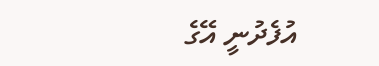އުފެދުނީ އޭގެ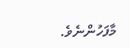މާފަހުންނެވެ.